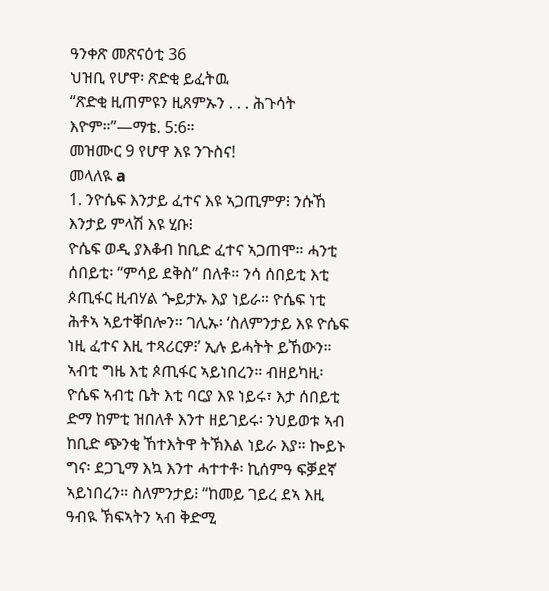ዓንቀጽ መጽናዕቲ 36
ህዝቢ የሆዋ፡ ጽድቂ ይፈትዉ
“ጽድቂ ዚጠምዩን ዚጸምኡን . . . ሕጉሳት እዮም።”—ማቴ. 5:6።
መዝሙር 9 የሆዋ እዩ ንጉስና!
መላለዪ a
1. ንዮሴፍ እንታይ ፈተና እዩ ኣጋጢምዎ፧ ንሱኸ እንታይ ምላሽ እዩ ሂቡ፧
ዮሴፍ ወዲ ያእቆብ ከቢድ ፈተና ኣጋጠሞ። ሓንቲ ሰበይቲ፡ “ምሳይ ደቅስ” በለቶ። ንሳ ሰበይቲ እቲ ጶጢፋር ዚብሃል ጐይታኡ እያ ነይራ። ዮሴፍ ነቲ ሕቶኣ ኣይተቐበሎን። ገሊኡ፡ ‘ስለምንታይ እዩ ዮሴፍ ነዚ ፈተና እዚ ተጻሪርዎ፧’ ኢሉ ይሓትት ይኸውን። ኣብቲ ግዜ እቲ ጶጢፋር ኣይነበረን። ብዘይካዚ፡ ዮሴፍ ኣብቲ ቤት እቲ ባርያ እዩ ነይሩ፣ እታ ሰበይቲ ድማ ከምቲ ዝበለቶ እንተ ዘይገይሩ፡ ንህይወቱ ኣብ ከቢድ ጭንቂ ኸተእትዋ ትኽእል ነይራ እያ። ኰይኑ ግና፡ ደጋጊማ እኳ እንተ ሓተተቶ፡ ኪሰምዓ ፍቓደኛ ኣይነበረን። ስለምንታይ፧ “ከመይ ገይረ ደኣ እዚ ዓብዪ ኽፍኣትን ኣብ ቅድሚ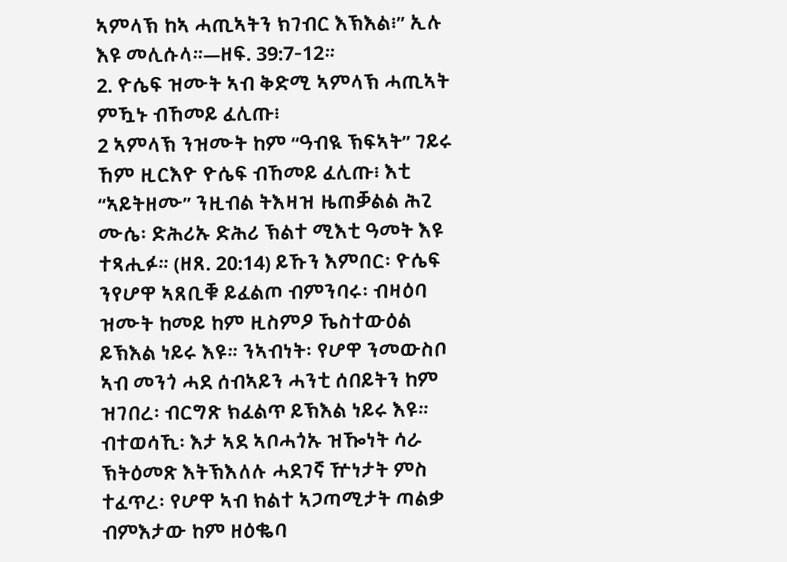ኣምላኽ ከኣ ሓጢኣትን ክገብር እኽእል፧” ኢሉ እዩ መሊሱላ።—ዘፍ. 39:7-12።
2. ዮሴፍ ዝሙት ኣብ ቅድሚ ኣምላኽ ሓጢኣት ምዃኑ ብኸመይ ፈሊጡ፧
2 ኣምላኽ ንዝሙት ከም “ዓብዪ ኽፍኣት” ገይሩ ኸም ዚርእዮ ዮሴፍ ብኸመይ ፈሊጡ፧ እቲ “ኣይትዘሙ” ንዚብል ትእዛዝ ዜጠቓልል ሕጊ ሙሴ፡ ድሕሪኡ ድሕሪ ኽልተ ሚእቲ ዓመት እዩ ተጻሒፉ። (ዘጸ. 20:14) ይኹን እምበር፡ ዮሴፍ ንየሆዋ ኣጸቢቑ ይፈልጦ ብምንባሩ፡ ብዛዕባ ዝሙት ከመይ ከም ዚስምዖ ኼስተውዕል ይኽእል ነይሩ እዩ። ንኣብነት፡ የሆዋ ንመውስቦ ኣብ መንጎ ሓደ ሰብኣይን ሓንቲ ሰበይትን ከም ዝገበረ፡ ብርግጽ ክፈልጥ ይኽእል ነይሩ እዩ። ብተወሳኺ፡ እታ ኣደ ኣቦሓጎኡ ዝዀነት ሳራ ኽትዕመጽ እትኽእለሉ ሓደገኛ ዅነታት ምስ ተፈጥረ፡ የሆዋ ኣብ ክልተ ኣጋጣሚታት ጣልቃ ብምእታው ከም ዘዕቈባ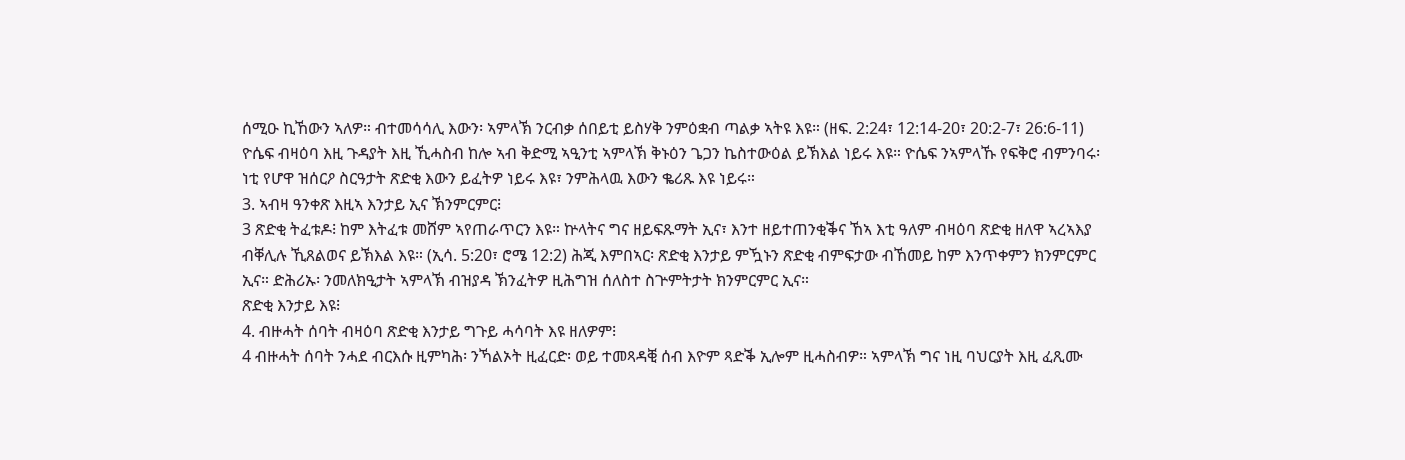ሰሚዑ ኪኸውን ኣለዎ። ብተመሳሳሊ እውን፡ ኣምላኽ ንርብቃ ሰበይቲ ይስሃቅ ንምዕቋብ ጣልቃ ኣትዩ እዩ። (ዘፍ. 2:24፣ 12:14-20፣ 20:2-7፣ 26:6-11) ዮሴፍ ብዛዕባ እዚ ጉዳያት እዚ ኺሓስብ ከሎ ኣብ ቅድሚ ኣዒንቲ ኣምላኽ ቅኑዕን ጌጋን ኬስተውዕል ይኽእል ነይሩ እዩ። ዮሴፍ ንኣምላኹ የፍቅሮ ብምንባሩ፡ ነቲ የሆዋ ዝሰርዖ ስርዓታት ጽድቂ እውን ይፈትዎ ነይሩ እዩ፣ ንምሕላዉ እውን ቈሪጹ እዩ ነይሩ።
3. ኣብዛ ዓንቀጽ እዚኣ እንታይ ኢና ኽንምርምር፧
3 ጽድቂ ትፈቱዶ፧ ከም እትፈቱ መሸም ኣየጠራጥርን እዩ። ኵላትና ግና ዘይፍጹማት ኢና፣ እንተ ዘይተጠንቂቕና ኸኣ እቲ ዓለም ብዛዕባ ጽድቂ ዘለዋ ኣረኣእያ ብቐሊሉ ኺጸልወና ይኽእል እዩ። (ኢሳ. 5:20፣ ሮሜ 12:2) ሕጂ እምበኣር፡ ጽድቂ እንታይ ምዃኑን ጽድቂ ብምፍታው ብኸመይ ከም እንጥቀምን ክንምርምር ኢና። ድሕሪኡ፡ ንመለክዒታት ኣምላኽ ብዝያዳ ኽንፈትዎ ዚሕግዝ ሰለስተ ስጕምትታት ክንምርምር ኢና።
ጽድቂ እንታይ እዩ፧
4. ብዙሓት ሰባት ብዛዕባ ጽድቂ እንታይ ግጉይ ሓሳባት እዩ ዘለዎም፧
4 ብዙሓት ሰባት ንሓደ ብርእሱ ዚምካሕ፡ ንኻልኦት ዚፈርድ፡ ወይ ተመጻዳቒ ሰብ እዮም ጻድቕ ኢሎም ዚሓስብዎ። ኣምላኽ ግና ነዚ ባህርያት እዚ ፈጺሙ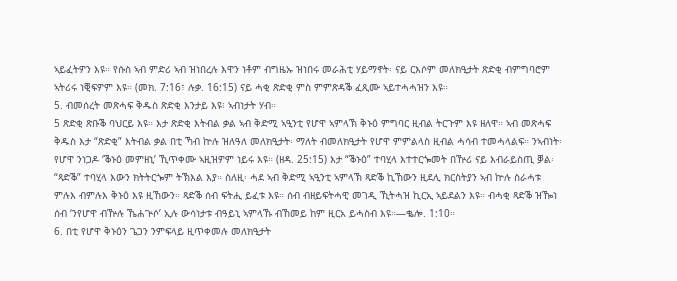ኣይፈትዎን እዩ። የሱስ ኣብ ምድሪ ኣብ ዝነበረሉ እዋን ነቶም ብግዜኡ ዝነበሩ መራሕቲ ሃይማኖት፡ ናይ ርእሶም መለክዒታት ጽድቂ ብምግባሮም ኣትሪሩ ነቒፍዎም እዩ። (መክ. 7:16፣ ሉቃ. 16:15) ናይ ሓቂ ጽድቂ ምስ ምምጽዳቕ ፈጺሙ ኣይተሓሓዝን እዩ።
5. ብመሰረት መጽሓፍ ቅዱስ ጽድቂ እንታይ እዩ፧ ኣብነታት ሃብ።
5 ጽድቂ ጽቡቕ ባህርይ እዩ። እታ ጽድቂ እትብል ቃል ኣብ ቅድሚ ኣዒንቲ የሆዋ ኣምላኽ ቅኑዕ ምግባር ዚብል ትርጉም እዩ ዘለዋ። ኣብ መጽሓፍ ቅዱስ እታ “ጽድቂ” እትብል ቃል በቲ ኻብ ኵሉ ዝለዓለ መለክዒታት፡ ማለት ብመለክዒታት የሆዋ ምምልላስ ዚብል ሓሳብ ተመሓላልፍ። ንኣብነት፡ የሆዋ ንነጋዶ ‘ቕኑዕ መምዘኒ’ ኺጥቀሙ ኣዚዝዎም ነይሩ እዩ። (ዘዳ. 25:15) እታ “ቕኑዕ” ተባሂላ እተተርጐመት በዅሪ ናይ እብራይስጢ ቓል፡ “ጻድቕ” ተባሂላ እውን ክትትርጐም ትኽእል እያ። ስለዚ፡ ሓደ ኣብ ቅድሚ ኣዒንቲ ኣምላኽ ጻድቕ ኪኸውን ዚደሊ ክርስትያን ኣብ ኵሉ ስራሓቱ ምሉእ ብምሉእ ቅኑዕ እዩ ዚኸውን። ጻድቕ ሰብ ፍትሒ ይፈቱ እዩ። ሰብ ብዘይፍትሓዊ መገዲ ኺትሓዝ ኪርኢ ኣይደልን እዩ። ብሓቂ ጻድቕ ዝዀነ ሰብ ‘ንየሆዋ ብዅሉ ኼሐጕሶ’ ኢሉ ውሳነታቱ ብዓይኒ ኣምላኹ ብኸመይ ከም ዚርአ ይሓስብ እዩ።—ቈሎ. 1:10።
6. በቲ የሆዋ ቅኑዕን ጌጋን ንምፍላይ ዚጥቀመሉ መለክዒታት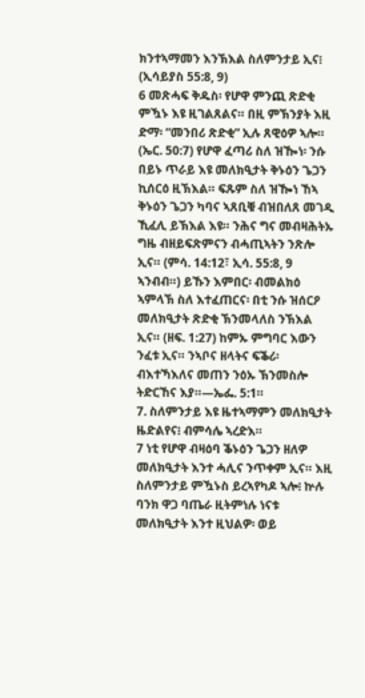ክንተኣማመን እንኽእል ስለምንታይ ኢና፧ (ኢሳይያስ 55:8, 9)
6 መጽሓፍ ቅዱስ፡ የሆዋ ምንጪ ጽድቂ ምዃኑ እዩ ዚገልጸልና። በዚ ምኽንያት እዚ ድማ፡ “መንበሪ ጽድቂ” ኢሉ ጸዊዕዎ ኣሎ። (ኤር. 50:7) የሆዋ ፈጣሪ ስለ ዝዀነ፡ ንሱ በይኑ ጥራይ እዩ መለክዒታት ቅኑዕን ጌጋን ኪሰርዕ ዚኽእል። ፍጹም ስለ ዝዀነ ኸኣ ቅኑዕን ጌጋን ካባና ኣጸቢቑ ብዝበለጸ መገዲ ኺፈሊ ይኽእል እዩ። ንሕና ግና መብዛሕትኡ ግዜ ብዘይፍጽምናን ብሓጢኣትን ንጽሎ ኢና። (ምሳ. 14:12፣ ኢሳ. 55:8, 9 ኣንብብ።) ይኹን እምበር፡ ብመልክዕ ኣምላኽ ስለ እተፈጠርና፡ በቲ ንሱ ዝሰርዖ መለክዒታት ጽድቂ ኽንመላለስ ንኽእል ኢና። (ዘፍ. 1:27) ከምኡ ምግባር እውን ንፈቱ ኢና። ንኣቦና ዘላትና ፍቕሪ፡ ብእተኻእለና መጠን ንዕኡ ኽንመስሎ ትድርኸና እያ።—ኤፌ. 5:1።
7. ስለምንታይ እዩ ዜተኣማምን መለክዒታት ዜድልየና፧ ብምሳሌ ኣረድእ።
7 ነቲ የሆዋ ብዛዕባ ቕኑዕን ጌጋን ዘለዎ መለክዒታት እንተ ሓሊና ንጥቀም ኢና። እዚ ስለምንታይ ምዃኑስ ይረኣየካዶ ኣሎ፧ ኵሉ ባንክ ዋጋ ባጤራ ዚትምነሉ ነናቱ መለክዒታት እንተ ዚህልዎ፡ ወይ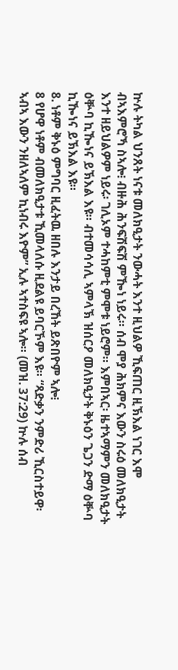ኵሉ ትካል ህንጸት ነናቱ መለክዒታት ንውሓት እንተ ዚህልዎ ኺፍጠር ዚኽእል ነገር እሞ ብኣእምሮኻ ስኣሎ፧ ብዙሕ ሕንፍሽፍሽ ምዀነ ነይሩ። ሰብ ሞያ ሕክምና እውን ስሩዕ መለክዒታት እንተ ዘይህልዎም ነይሩ፡ ገሊኦም ተሓከምቲ ምሞቱ ነይሮም። እምበኣር፡ ዜተኣማምን መለክዒታት ዕቝባ ኪዀነና ይኽእል እዩ። ብተመሳሳሊ ኣምላኽ ዝሰርዖ መለክዒታት ቅኑዕን ጌጋን ድማ ዕቝባ ኪዀነና ይኽእል እዩ።
8. ነቶም ቅኑዕ ምግባር ዚፈትዉ ዘበሉ እንታይ በረኸት ይጽበዮም ኣሎ፧
8 የሆዋ ነቶም ብመለክዒታቱ ኺመላለሱ ዚደልዩ ይባርኾም እዩ። “ጻድቃን ንምድሪ ኺርስተይዋ፡ ኣብኣ እውን ንዘለኣለም ኪነብሩ እዮም” ኢሉ ኣተስፍዩ ኣሎ። (መዝ. 37:29) ኵሉ ሰብ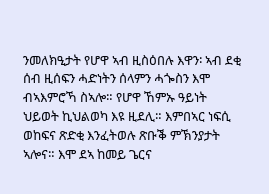ንመለክዒታት የሆዋ ኣብ ዚስዕበሉ እዋን፡ ኣብ ደቂ ሰብ ዚሰፍን ሓድነትን ሰላምን ሓጐስን እሞ ብኣእምሮኻ ስኣሎ። የሆዋ ኸምኡ ዓይነት ህይወት ኪህልወካ እዩ ዚደሊ። እምበኣር ነፍሲ ወከፍና ጽድቂ እንፈትወሉ ጽቡቕ ምኽንያታት ኣሎና። እሞ ደኣ ከመይ ጌርና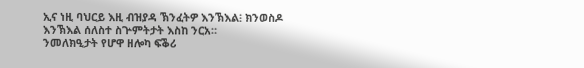ኢና ነዚ ባህርይ እዚ ብዝያዳ ኽንፈትዎ እንኽእል፧ ክንወስዶ እንኽእል ሰለስተ ስጕምትታት እስከ ንርአ።
ንመለክዒታት የሆዋ ዘሎካ ፍቕሪ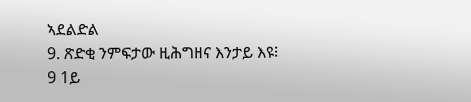ኣደልድል
9. ጽድቂ ንምፍታው ዚሕግዘና እንታይ እዩ፧
9 1ይ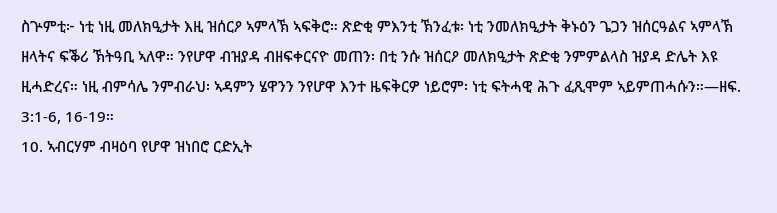ስጕምቲ፦ ነቲ ነዚ መለክዒታት እዚ ዝሰርዖ ኣምላኽ ኣፍቅሮ። ጽድቂ ምእንቲ ኽንፈቱ፡ ነቲ ንመለክዒታት ቅኑዕን ጌጋን ዝሰርዓልና ኣምላኽ ዘላትና ፍቕሪ ኽትዓቢ ኣለዋ። ንየሆዋ ብዝያዳ ብዘፍቀርናዮ መጠን፡ በቲ ንሱ ዝሰርዖ መለክዒታት ጽድቂ ንምምልላስ ዝያዳ ድሌት እዩ ዚሓድረና። ነዚ ብምሳሌ ንምብራህ፡ ኣዳምን ሄዋንን ንየሆዋ እንተ ዜፍቅርዎ ነይሮም፡ ነቲ ፍትሓዊ ሕጉ ፈጺሞም ኣይምጠሓሱን።—ዘፍ. 3:1-6, 16-19።
10. ኣብርሃም ብዛዕባ የሆዋ ዝነበሮ ርድኢት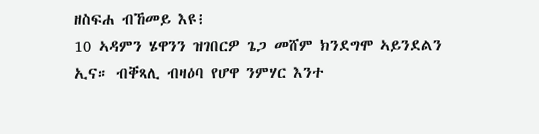ዘስፍሐ ብኸመይ እዩ፧
10 ኣዳምን ሄዋንን ዝገበርዎ ጌጋ መሸም ክንደግሞ ኣይንደልን ኢና። ብቐጻሊ ብዛዕባ የሆዋ ንምሃር እንተ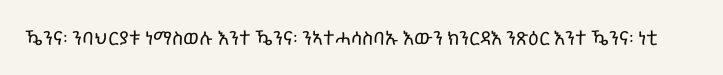ዄንና፡ ንባህርያቱ ነማስወሉ እንተ ዄንና፡ ንኣተሓሳስባኡ እውን ክንርዳእ ንጽዕር እንተ ዄንና፡ ነቲ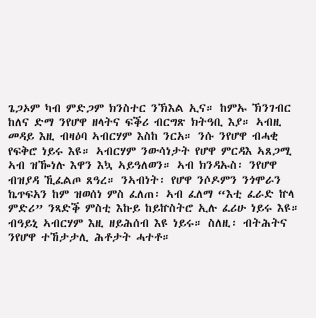ጌጋኦም ካብ ምድጋም ክንስተር ንኽእል ኢና። ከምኡ ኽንገብር ከለና ድማ ንየሆዋ ዘላትና ፍቕሪ ብርግጽ ክትዓቢ እያ። ኣብዚ መዳይ እዚ ብዛዕባ ኣብርሃም እስከ ንርአ። ንሱ ንየሆዋ ብሓቂ የፍቅሮ ነይሩ እዩ። ኣብርሃም ንውሳነታት የሆዋ ምርዳእ ኣጸጋሚ ኣብ ዝዀነሉ እዋን እኳ ኣይዓለወን። ኣብ ክንዳኡስ፡ ንየሆዋ ብዝያዳ ኺፈልጦ ጸዓረ። ንኣብነት፡ የሆዋ ንሶዶምን ንጎሞራን ኬጥፍአን ከም ዝወሰነ ምስ ፈለጠ፡ ኣብ ፈለማ “እቲ ፈራድ ኵላ ምድሪ” ንጻድቕ ምስቲ እኩይ ከይኵስትሮ ኢሉ ፈሪሁ ነይሩ እዩ። ብዓይኒ ኣብርሃም እዚ ዘይሕሰብ እዩ ነይሩ። ስለዚ፡ ብትሕትና ንየሆዋ ተኸታታሊ ሕቶታት ሓተቶ።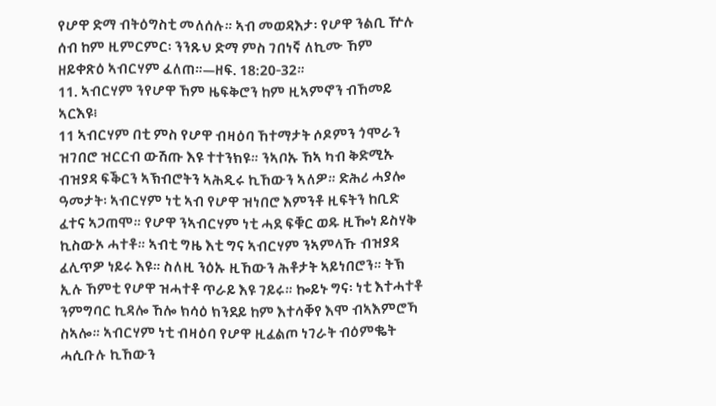የሆዋ ድማ ብትዕግስቲ መለሰሉ። ኣብ መወዳእታ፡ የሆዋ ንልቢ ዅሉ ሰብ ከም ዚምርምር፡ ንንጹህ ድማ ምስ ገበነኛ ለኪሙ ኸም ዘይቀጽዕ ኣብርሃም ፈለጠ።—ዘፍ. 18:20-32።
11. ኣብርሃም ንየሆዋ ኸም ዜፍቅሮን ከም ዚኣምኖን ብኸመይ ኣርእዩ፧
11 ኣብርሃም በቲ ምስ የሆዋ ብዛዕባ ኸተማታት ሶዶምን ጎሞራን ዝገበሮ ዝርርብ ውሽጡ እዩ ተተንክዩ። ንኣቦኡ ኸኣ ካብ ቅድሚኡ ብዝያዳ ፍቕርን ኣኽብሮትን ኣሕዲሩ ኪኸውን ኣለዎ። ድሕሪ ሓያሎ ዓመታት፡ ኣብርሃም ነቲ ኣብ የሆዋ ዝነበሮ እምንቶ ዚፍትን ከቢድ ፈተና ኣጋጠሞ። የሆዋ ንኣብርሃም ነቲ ሓደ ፍቑር ወዱ ዚዀነ ይስሃቅ ኪስውኦ ሓተቶ። ኣብቲ ግዜ እቲ ግና ኣብርሃም ንኣምላኹ ብዝያዳ ፈሊጥዎ ነይሩ እዩ። ስለዚ ንዕኡ ዚኸውን ሕቶታት ኣይነበሮን። ትኽ ኢሉ ኸምቲ የሆዋ ዝሓተቶ ጥራይ እዩ ገይሩ። ኰይኑ ግና፡ ነቲ እተሓተቶ ንምግባር ኪዳሎ ኸሎ ክሳዕ ክንደይ ከም እተሳቐየ እሞ ብኣእምሮኻ ስኣሎ። ኣብርሃም ነቲ ብዛዕባ የሆዋ ዚፈልጦ ነገራት ብዕምቈት ሓሲቡሉ ኪኸውን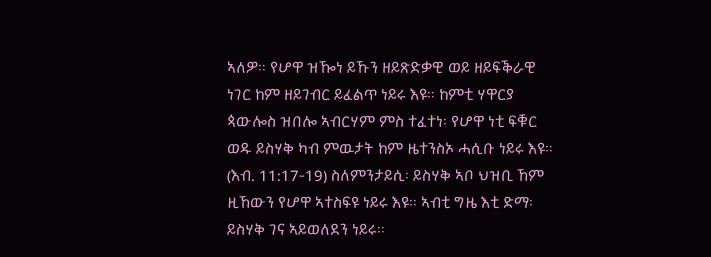ኣለዎ። የሆዋ ዝዀነ ይኹን ዘይጽድቃዊ ወይ ዘይፍቕራዊ ነገር ከም ዘይገብር ይፈልጥ ነይሩ እዩ። ከምቲ ሃዋርያ ጳውሎስ ዝበሎ ኣብርሃም ምስ ተፈተነ፡ የሆዋ ነቲ ፍቑር ወዱ ይስሃቅ ካብ ምዉታት ከም ዜተንስኦ ሓሲቡ ነይሩ እዩ። (እብ. 11:17-19) ስለምንታይሲ፡ ይስሃቅ ኣቦ ህዝቢ ኸም ዚኸውን የሆዋ ኣተስፍዩ ነይሩ እዩ። ኣብቲ ግዜ እቲ ድማ፡ ይስሃቅ ገና ኣይወለደን ነይሩ።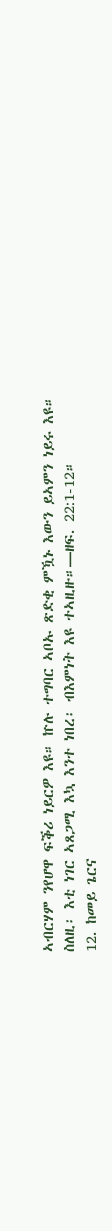ኣብርሃም ንየሆዋ ፍቕሪ ነይርዎ እዩ። ኵሉ ተግባር ኣቦኡ ጽድቂ ምዃኑ እውን ይኣምን ነይሩ እዩ። ስለዚ፡ እቲ ነገር ኣጸጋሚ እኳ እንተ ነበረ፡ ብእምነት እዩ ተኣዚዙ።—ዘፍ. 22:1-12።
12. ከመይ ጌርና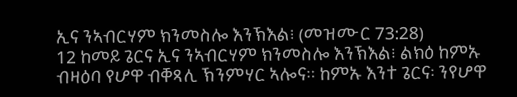ኢና ንኣብርሃም ክንመስሎ እንኽእል፧ (መዝሙር 73:28)
12 ከመይ ጌርና ኢና ንኣብርሃም ክንመስሎ እንኽእል፧ ልክዕ ከምኡ ብዛዕባ የሆዋ ብቐጻሊ ኽንምሃር ኣሎና። ከምኡ እንተ ጌርና፡ ንየሆዋ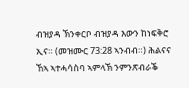ብዝያዳ ኽንቀርቦ ብዝያዳ እውን ከነፍቅሮ ኢና። (መዝሙር 73:28 ኣንብብ።) ሕልናና ኸኣ ኣተሓሳስባ ኣምላኽ ንምንጽብራቕ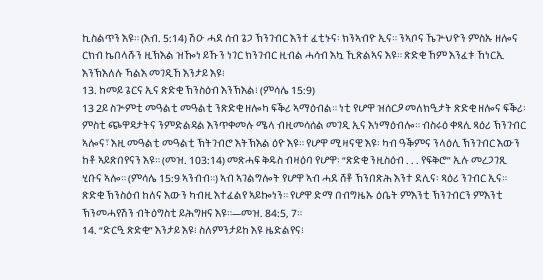ኪስልጥን እዩ። (እብ. 5:14) ሽዑ ሓደ ሰብ ጌጋ ኽንገብር እንተ ፈቲኑና፡ ክንኣብዮ ኢና። ንኣቦና ኼጕህዮን ምስኡ ዘሎና ርክብ ኬበላሹን ዚኽእል ዝዀነ ይኹን ነገር ክንገብር ዚብል ሓሳብ እኳ ኺጽልኣና እዩ። ጽድቂ ኸም እንፈቱ ኸነርኢ እንኽእለሉ ኻልእ መገዲኸ እንታይ እዩ፧
13. ከመይ ጌርና ኢና ጽድቂ ኽንስዕብ እንኽእል፧ (ምሳሌ 15:9)
13 2ይ ስጕምቲ መዓልቲ መዓልቲ ንጽድቂ ዘሎካ ፍቕሪ ኣማዕብል። ነቲ የሆዋ ዝሰርዖ መለክዒታት ጽድቂ ዘሎና ፍቕሪ፡ ምስቲ ጭዋዳታትና ንምድልዳል እንጥቀመሉ ሜላ ብዚመሳሰል መገዲ ኢና እነማዕብሎ። ብስሩዕ ቀጻሊ ጻዕሪ ኽንገብር ኣሎና፣ እዚ መዓልቲ መዓልቲ ኽትገብሮ እትኽእል ዕዮ እዩ። የሆዋ ሚዛናዊ እዩ፡ ካብ ዓቕምና ንላዕሊ ኽንገብር እውን ከቶ ኣይጽበየናን እዩ። (መዝ. 103:14) መጽሓፍ ቅዱስ ብዛዕባ የሆዋ፡ “ጽድቂ ንዚስዕብ . . . የፍቅሮ” ኢሉ መረጋገጺ ሂቡና ኣሎ። (ምሳሌ 15:9 ኣንብብ።) ኣብ ኣገልግሎት የሆዋ ኣብ ሓደ ሸቶ ኽንበጽሕ እንተ ደሊና፡ ጻዕሪ ንገብር ኢና። ጽድቂ ኽንስዕብ ከለና እውን ካብዚ እተፈልየ ኣይኰነን። የሆዋ ድማ በብግዜኡ ዕቤት ምእንቲ ኽንገብርን ምእንቲ ኽንመሓየሽን ብትዕግስቲ ይሕግዘና እዩ።—መዝ. 84:5, 7።
14. “ድርዒ ጽድቂ” እንታይ እዩ፧ ስለምንታይከ እዩ ዜድልየና፧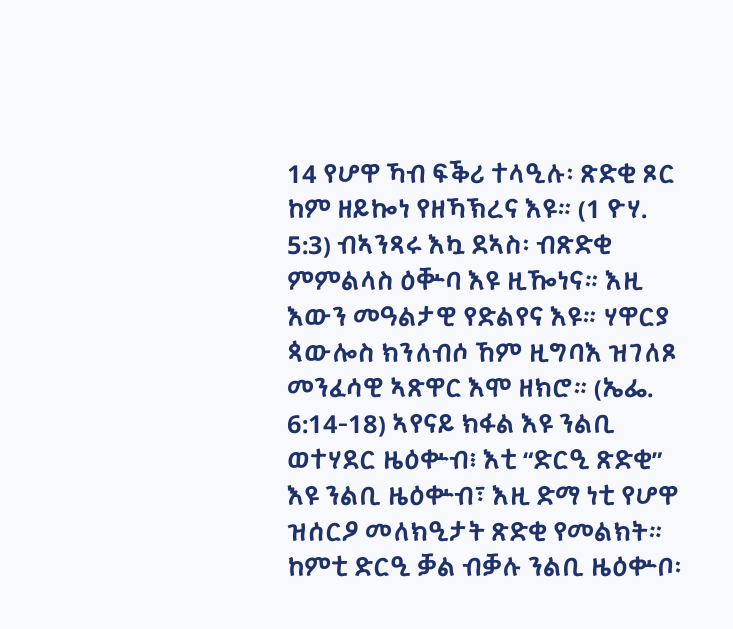14 የሆዋ ኻብ ፍቕሪ ተላዒሉ፡ ጽድቂ ጾር ከም ዘይኰነ የዘኻኽረና እዩ። (1 ዮሃ. 5:3) ብኣንጻሩ እኳ ደኣስ፡ ብጽድቂ ምምልላስ ዕቝባ እዩ ዚዀነና። እዚ እውን መዓልታዊ የድልየና እዩ። ሃዋርያ ጳውሎስ ክንለብሶ ኸም ዚግባእ ዝገለጾ መንፈሳዊ ኣጽዋር እሞ ዘክሮ። (ኤፌ. 6:14-18) ኣየናይ ክፋል እዩ ንልቢ ወተሃደር ዜዕቍብ፧ እቲ “ድርዒ ጽድቂ” እዩ ንልቢ ዜዕቍብ፣ እዚ ድማ ነቲ የሆዋ ዝሰርዖ መለክዒታት ጽድቂ የመልክት። ከምቲ ድርዒ ቓል ብቓሉ ንልቢ ዜዕቍቦ፡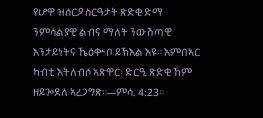የሆዋ ዝሰርዖ ስርዓታት ጽድቂ ድማ ንምሳልያዊ ልብና ማለት ንውሽጣዊ እንታይነትና ኼዕቍቦ ይኽእል እዩ። እምበኣር ካብቲ እትለብሶ ኣጽዋር፡ ድርዒ ጽድቂ ኸም ዘይጐደለ ኣረጋግጽ።—ምሳ. 4:23።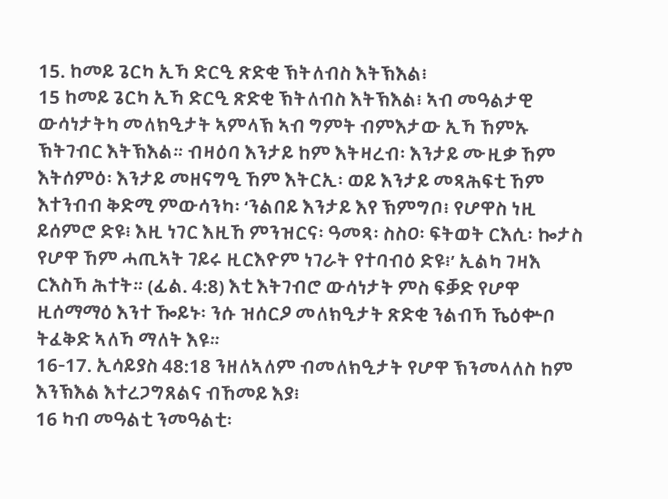15. ከመይ ጌርካ ኢኻ ድርዒ ጽድቂ ኽትለብስ እትኽእል፧
15 ከመይ ጌርካ ኢኻ ድርዒ ጽድቂ ኽትለብስ እትኽእል፧ ኣብ መዓልታዊ ውሳነታትካ መለክዒታት ኣምላኽ ኣብ ግምት ብምእታው ኢኻ ኸምኡ ኽትገብር እትኽእል። ብዛዕባ እንታይ ከም እትዛረብ፡ እንታይ ሙዚቃ ኸም እትሰምዕ፡ እንታይ መዘናግዒ ኸም እትርኢ፡ ወይ እንታይ መጻሕፍቲ ኸም እተንብብ ቅድሚ ምውሳንካ፡ ‘ንልበይ እንታይ እየ ኽምግቦ፧ የሆዋስ ነዚ ይሰምሮ ድዩ፧ እዚ ነገር እዚኸ ምንዝርና፡ ዓመጻ፡ ስስዐ፡ ፍትወት ርእሲ፡ ኰታስ የሆዋ ኸም ሓጢኣት ገይሩ ዚርእዮም ነገራት የተባብዕ ድዩ፧’ ኢልካ ገዛእ ርእስኻ ሕተት። (ፊል. 4:8) እቲ እትገብሮ ውሳነታት ምስ ፍቓድ የሆዋ ዚሰማማዕ እንተ ዀይኑ፡ ንሱ ዝሰርዖ መለክዒታት ጽድቂ ንልብኻ ኼዕቍቦ ትፈቅድ ኣለኻ ማለት እዩ።
16-17. ኢሳይያስ 48:18 ንዘለኣለም ብመለክዒታት የሆዋ ኽንመላለስ ከም እንኽእል እተረጋግጸልና ብኸመይ እያ፧
16 ካብ መዓልቲ ንመዓልቲ፡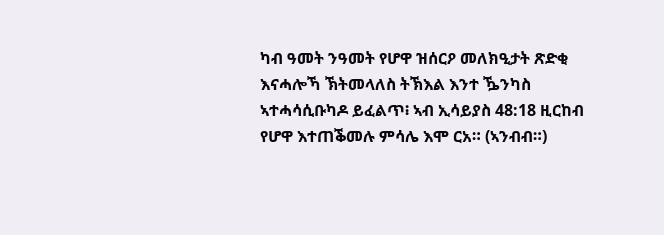ካብ ዓመት ንዓመት የሆዋ ዝሰርዖ መለክዒታት ጽድቂ እናሓሎኻ ኽትመላለስ ትኽእል እንተ ዄንካስ ኣተሓሳሲቡካዶ ይፈልጥ፧ ኣብ ኢሳይያስ 48:18 ዚርከብ የሆዋ እተጠቕመሉ ምሳሌ እሞ ርአ። (ኣንብብ።)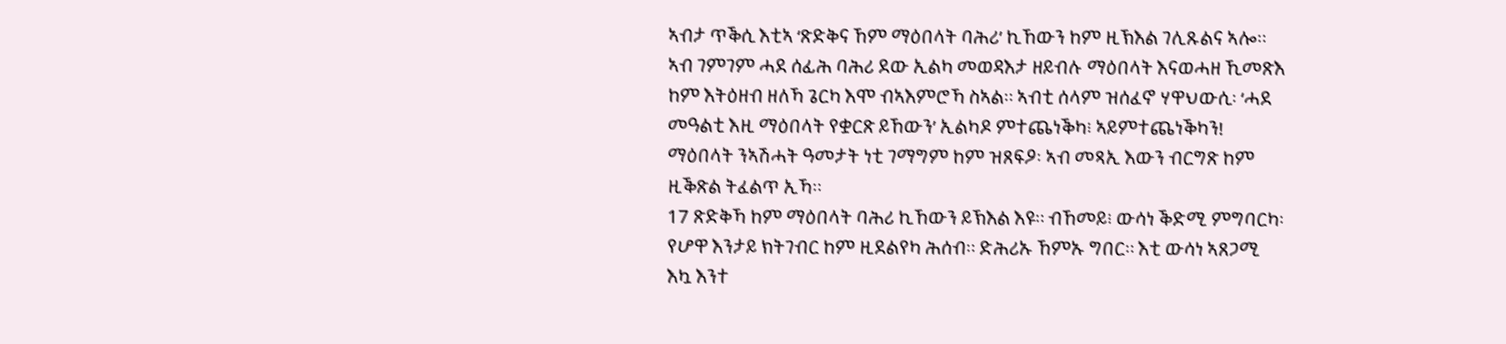ኣብታ ጥቕሲ እቲኣ ‘ጽድቅና ኸም ማዕበላት ባሕሪ’ ኪኸውን ከም ዚኽእል ገሊጹልና ኣሎ። ኣብ ገምገም ሓደ ሰፊሕ ባሕሪ ደው ኢልካ መወዳእታ ዘይብሉ ማዕበላት እናወሓዘ ኺመጽእ ከም እትዕዘብ ዘለኻ ጌርካ እሞ ብኣእምሮኻ ስኣል። ኣብቲ ሰላም ዝሰፈኖ ሃዋህውሲ፡ ‘ሓደ መዓልቲ እዚ ማዕበላት የቋርጽ ይኸውን’ ኢልካዶ ምተጨነቕካ፧ ኣይምተጨነቕካን! ማዕበላት ንኣሽሓት ዓመታት ነቲ ገማግም ከም ዝጸፍዖ፡ ኣብ መጻኢ እውን ብርግጽ ከም ዚቕጽል ትፈልጥ ኢኻ።
17 ጽድቅኻ ከም ማዕበላት ባሕሪ ኪኸውን ይኽእል እዩ። ብኸመይ፧ ውሳነ ቕድሚ ምግባርካ፡ የሆዋ እንታይ ክትገብር ከም ዚደልየካ ሕሰብ። ድሕሪኡ ኸምኡ ግበር። እቲ ውሳነ ኣጸጋሚ እኳ እንተ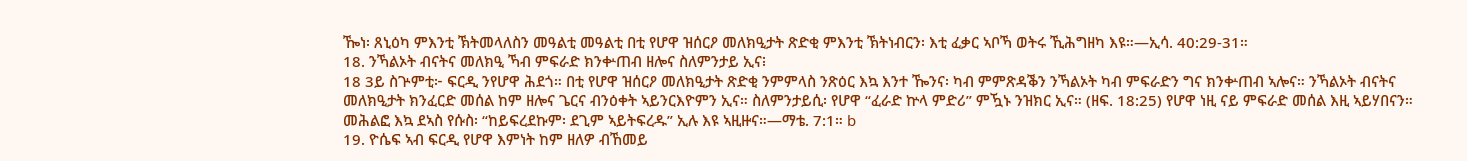ዀነ፡ ጸኒዕካ ምእንቲ ኽትመላለስን መዓልቲ መዓልቲ በቲ የሆዋ ዝሰርዖ መለክዒታት ጽድቂ ምእንቲ ኽትነብርን፡ እቲ ፈቃር ኣቦኻ ወትሩ ኺሕግዘካ እዩ።—ኢሳ. 40:29-31።
18. ንኻልኦት ብናትና መለክዒ ኻብ ምፍራድ ክንቍጠብ ዘሎና ስለምንታይ ኢና፧
18 3ይ ስጕምቲ፦ ፍርዲ ንየሆዋ ሕደጎ። በቲ የሆዋ ዝሰርዖ መለክዒታት ጽድቂ ንምምላስ ንጽዕር እኳ እንተ ዀንና፡ ካብ ምምጽዳቕን ንኻልኦት ካብ ምፍራድን ግና ክንቍጠብ ኣሎና። ንኻልኦት ብናትና መለክዒታት ክንፈርድ መሰል ከም ዘሎና ጌርና ብንዕቀት ኣይንርእዮምን ኢና። ስለምንታይሲ፡ የሆዋ “ፈራድ ኵላ ምድሪ” ምዃኑ ንዝክር ኢና። (ዘፍ. 18:25) የሆዋ ነዚ ናይ ምፍራድ መሰል እዚ ኣይሃበናን። መሕልፎ እኳ ደኣስ የሱስ፡ “ከይፍረደኩም፡ ደጊም ኣይትፍረዱ” ኢሉ እዩ ኣዚዙና።—ማቴ. 7:1። b
19. ዮሴፍ ኣብ ፍርዲ የሆዋ እምነት ከም ዘለዎ ብኸመይ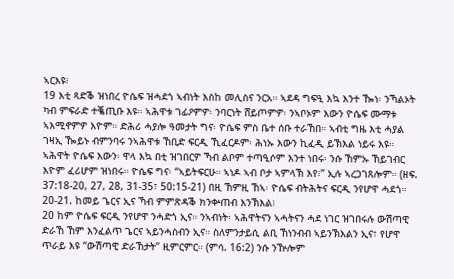ኣርእዩ፧
19 እቲ ጻድቕ ዝነበረ ዮሴፍ ዝሓደጎ ኣብነት እስከ መሊስና ንርአ። ኣደዳ ግፍዒ እኳ እንተ ዀነ፡ ንኻልኦት ካብ ምፍራድ ተቘጢቡ እዩ። ኣሕዋቱ ገፊዖምዎ፡ ንባርነት ሸይጦምዎ፡ ንኣቦኦም እውን ዮሴፍ ሙማቱ ኣእሚኖምዎ እዮም። ድሕሪ ሓያሎ ዓመታት ግና፡ ዮሴፍ ምስ ቤተ ሰቡ ተራኸበ። ኣብቲ ግዜ እቲ ሓያል ገዛኢ ዀይኑ ብምንባሩ ንኣሕዋቱ ኸቢድ ፍርዲ ኺፈርዶም፡ ሕነኡ እውን ኪፈዲ ይኽእል ነይሩ እዩ። ኣሕዋት ዮሴፍ እውን፡ ዋላ እኳ በቲ ዝገበርዎ ኻብ ልቦም ተጣዒሶም እንተ ነበሩ፡ ንሱ ኸምኡ ኸይገብር እዮም ፈሪሆም ዝነበሩ። ዮሴፍ ግና፡ “ኣይትፍርሁ። ኣነዶ ኣብ ቦታ ኣምላኽ እየ፧” ኢሉ ኣረጋገጸሎም። (ዘፍ. 37:18-20, 27, 28, 31-35፣ 50:15-21) በዚ ኸምዚ ኸኣ፡ ዮሴፍ ብትሕትና ፍርዲ ንየሆዋ ሓደጎ።
20-21. ከመይ ጌርና ኢና ኻብ ምምጽዳቕ ክንቍጠብ እንኽእል፧
20 ከም ዮሴፍ ፍርዲ ንየሆዋ ንሓድጎ ኢና። ንኣብነት፡ ኣሕዋትናን ኣሓትናን ሓደ ነገር ዝገበሩሉ ውሽጣዊ ድራኸ ኸም እንፈልጥ ጌርና ኣይንሓስብን ኢና። ስለምንታይሲ ልቢ ኸነንብብ ኣይንኽእልን ኢና፣ የሆዋ ጥራይ እዩ “ውሽጣዊ ድራኸታት” ዚምርምር። (ምሳ. 16:2) ንሱ ንዅሎም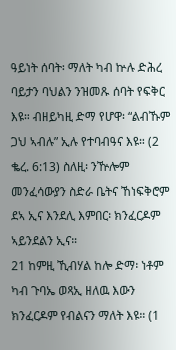ዓይነት ሰባት፡ ማለት ካብ ኵሉ ድሕረ ባይታን ባህልን ንዝመጹ ሰባት የፍቅር እዩ። ብዘይካዚ ድማ የሆዋ፡ “ልብኹም ጋህ ኣብሉ” ኢሉ የተባብዓና እዩ። (2 ቈረ. 6:13) ስለዚ፡ ንዅሎም መንፈሳውያን ስድራ ቤትና ኸነፍቅሮም ደኣ ኢና እንደሊ እምበር፡ ክንፈርዶም ኣይንደልን ኢና።
21 ከምዚ ኺብሃል ከሎ ድማ፡ ነቶም ካብ ጉባኤ ወጻኢ ዘለዉ እውን ክንፈርዶም የብልናን ማለት እዩ። (1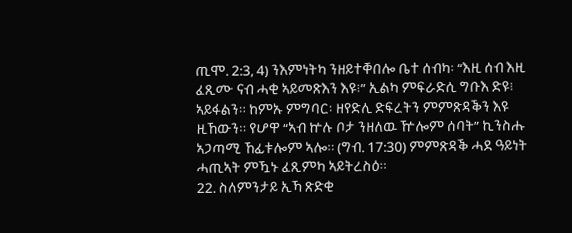ጢሞ. 2:3, 4) ንእምነትካ ንዘይተቐበሎ ቤተ ሰብካ፡ “እዚ ሰብ እዚ ፈጺሙ ናብ ሓቂ ኣይመጽእን እዩ፧” ኢልካ ምፍራድሲ ግቡእ ድዩ፧ ኣይፋልን። ከምኡ ምግባር፡ ዘየድሊ ድፍረትን ምምጽዳቕን እዩ ዚኸውን። የሆዋ “ኣብ ኵሉ ቦታ ንዘለዉ ዅሎም ሰባት” ኪንስሑ ኣጋጣሚ ኸፊቱሎም ኣሎ። (ግብ. 17:30) ምምጽዳቕ ሓደ ዓይነት ሓጢኣት ምዃኑ ፈጺምካ ኣይትረስዕ።
22. ስለምንታይ ኢኻ ጽድቂ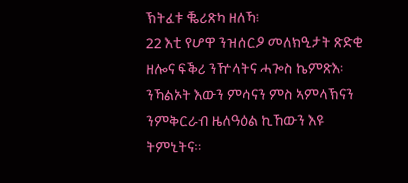ኽትፈቱ ቘሪጽካ ዘለኻ፧
22 እቲ የሆዋ ንዝሰርዖ መለክዒታት ጽድቂ ዘሎና ፍቕሪ ንዅላትና ሓጐስ ኬምጽእ፡ ንኻልኦት እውን ምሳናን ምስ ኣምላኽናን ንምቅርራብ ዜለዓዕል ኪኸውን እዩ ትምኒትና።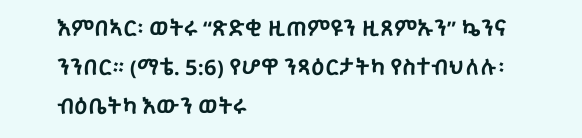እምበኣር፡ ወትሩ “ጽድቂ ዚጠምዩን ዚጸምኡን” ኴንና ንንበር። (ማቴ. 5:6) የሆዋ ንጻዕርታትካ የስተብህለሉ፡ ብዕቤትካ እውን ወትሩ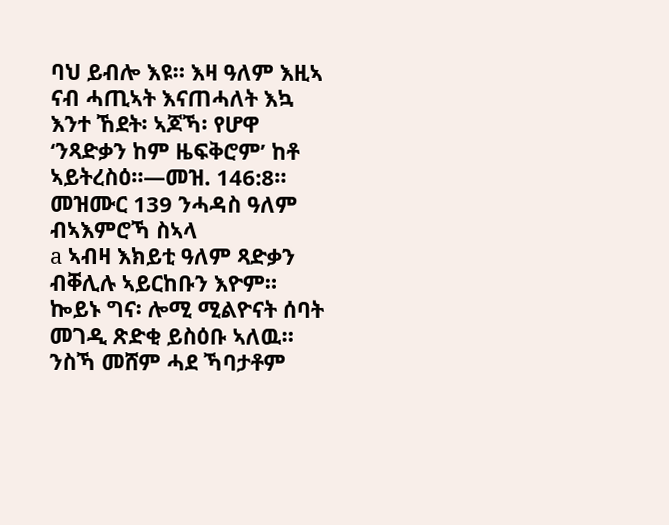ባህ ይብሎ እዩ። እዛ ዓለም እዚኣ ናብ ሓጢኣት እናጠሓለት እኳ እንተ ኸደት፡ ኣጆኻ፡ የሆዋ ‘ንጻድቃን ከም ዜፍቅሮም’ ከቶ ኣይትረስዕ።—መዝ. 146:8።
መዝሙር 139 ንሓዳስ ዓለም ብኣእምሮኻ ስኣላ
a ኣብዛ እክይቲ ዓለም ጻድቃን ብቐሊሉ ኣይርከቡን እዮም። ኰይኑ ግና፡ ሎሚ ሚልዮናት ሰባት መገዲ ጽድቂ ይስዕቡ ኣለዉ። ንስኻ መሸም ሓደ ኻባታቶም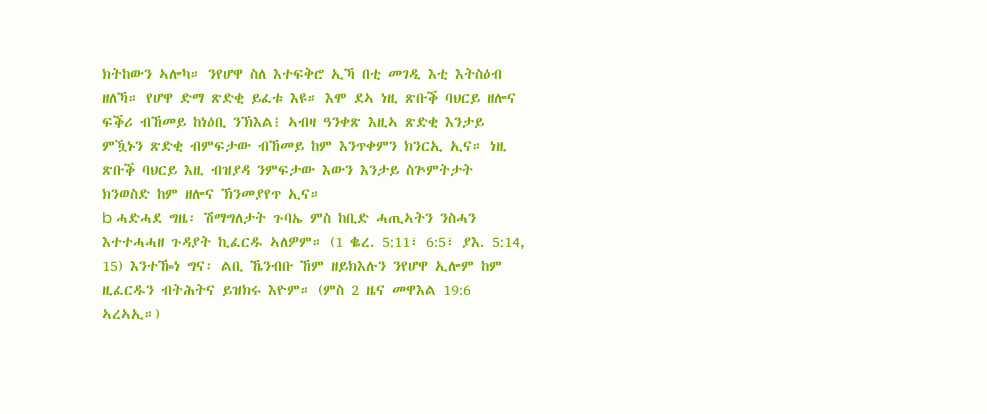ክትከውን ኣሎካ። ንየሆዋ ስለ እተፍቅሮ ኢኻ በቲ መገዲ እቲ እትስዕብ ዘለኻ። የሆዋ ድማ ጽድቂ ይፈቱ እዩ። እሞ ደኣ ነዚ ጽቡቕ ባህርይ ዘሎና ፍቕሪ ብኸመይ ከነዕቢ ንኽእል፧ ኣብዛ ዓንቀጽ እዚኣ ጽድቂ እንታይ ምዃኑን ጽድቂ ብምፍታው ብኸመይ ከም እንጥቀምን ክንርኢ ኢና። ነዚ ጽቡቕ ባህርይ እዚ ብዝያዳ ንምፍታው እውን እንታይ ስጕምትታት ክንወስድ ከም ዘሎና ኽንመያየጥ ኢና።
b ሓድሓደ ግዜ፡ ሽማግለታት ጉባኤ ምስ ከቢድ ሓጢኣትን ንስሓን እተተሓሓዘ ጉዳያት ኪፈርዱ ኣለዎም። (1 ቈረ. 5:11፣ 6:5፣ ያእ. 5:14, 15) እንተዀነ ግና፡ ልቢ ኼንብቡ ኸም ዘይክእሉን ንየሆዋ ኢሎም ከም ዚፈርዱን ብትሕትና ይዝክሩ እዮም። (ምስ 2 ዜና መዋእል 19:6 ኣረኣኢ።)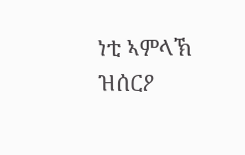ነቲ ኣምላኽ ዝሰርዖ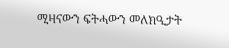ሚዛናውን ፍትሓውን መለክዒታት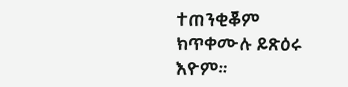ተጠንቂቖም ክጥቀሙሉ ይጽዕሩ እዮም።